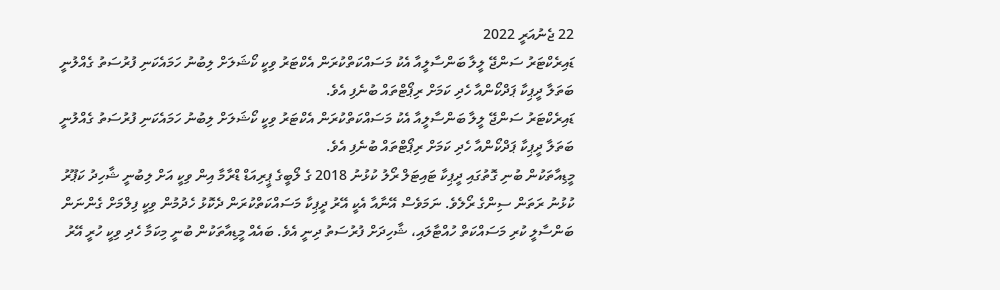22 ޖެނުއަރީ 2022
ޑައިރެކްޓަރު ސަންޖޭ ލީލާ ބަންސާލީއާ އެކު މަސައްކަތްކުރަން އެކްޓަރު ވިކީ ކޯޝަލަށް ލިބުނު ހަމައެކަނި ފުރުސަތު ގެއްލުނީ ބަތަލާ ދީޕިކާ ޕަދްކޯންއާ ހެދި ކަމަށް ރިޕޯޓްތައް ބުނެފި އެވެ.
ޑައިރެކްޓަރު ސަންޖޭ ލީލާ ބަންސާލީއާ އެކު މަސައްކަތްކުރަން އެކްޓަރު ވިކީ ކޯޝަލަށް ލިބުނު ހަމައެކަނި ފުރުސަތު ގެއްލުނީ ބަތަލާ ދީޕިކާ ޕަދްކޯންއާ ހެދި ކަމަށް ރިޕޯޓްތައް ބުނެފި އެވެ.
މީޑިއާތަކުން ބުނި ގޮތުގައި ދީޕިކާ ޓައިޓަލް ރޯލު ކުޅުނު 2018 ގެ ލޯބީގެ ޕީރިއަޑް ޑްރާމާ އިން ވިކީ އަށް ލިބުނީ ޝާހިދު ކަޕޫރު ކުޅުނު ރަތަން ސިންގެ ރޯލެވެ. ނަމަވެސް އޭނާއާ އެކީ އޭރު ދީޕިކާ މަސައްކަތްކުރަން ދެކޮޅު ހެދުމުން ވިކީ ފިލްމަށް ގެންނަން ބަންސާލީ ކުރި މަސައްކަތް ހުއްޓާލައި، ޝާހިދަށް ފުރުސަތު ދިނީ އެވެ. ބައެއް މީޑިއާތަކުން ބުނީ މިކަމާ ހެދި ވިކީ ހުރީ އޭރު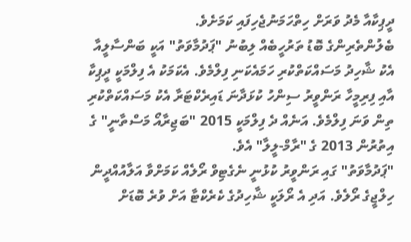ދީޕިކާއާ މެދު ވަރަށް ހިތްހަމަނުޖެހިފައި ކަމަށެވެ.
ބެލުންތެރިންގެ ބޮޑު ތަރުހީބެއް ލިބުނު "ޕަދުމާވަތު" އަކީ ބަންސާލީއާ އެކު ޝާހިދު މަސައްކަތްކުރި ހަމައެކަނި ފިލްމެވެ. އެކަމަކު އެ ފިލްމަކީ ދީޕިކާ އާއި ފިރިމީހާ ރަންވީރު ސިންހު ކުޅަދާނަ ޑައިރެކްޓަރާ އެކު މަސައްކަތްކުރި ތިން ވަނަ ފިލްމެވެ. އަނެއް ދެ ފިލްމަކީ 2015 "ބަޖިރާއޯ މަސްތާނީ" ގެ އިތުރުން 2013 ގެ "ރާމް-ލީލާ" އެވެ.
"ޕަދުމާވަތު" ގައި ރަންވީރު ކުޅުނީ ނެގެޓިވް ރޯލެއް ކަމަށްވާ އަލާއުއްދީން ހިލްޖީގެ ރޯލެވެ. އަދި އެ ރޯލަކީ ޝާހިދުގެ ކެރެކްޓާ އަށް ވުރެ ބޮޑަށް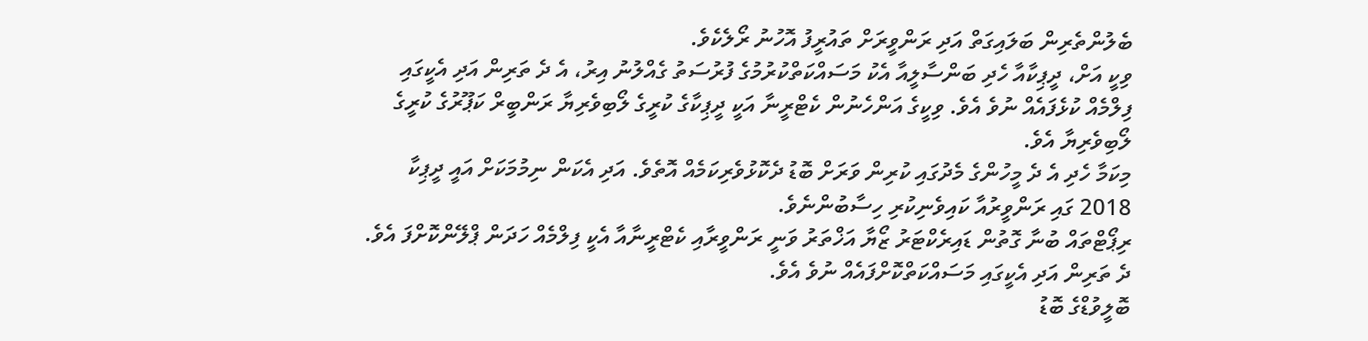ބެލުންތެރިން ބަލައިގަތް އަދި ރަންވީރަށް ތައުރީފު އޮހުނު ރޯލެކެވެ.
ވިކީ އަށް، ދީޕިކާއާ ހެދި ބަންސާލީއާ އެކު މަސައްކަތްކުރުމުގެ ފުރުސަތު ގެއްލުނު އިރު، އެ ދެ ތަރިން އަދި އެކީގައި ފިލްމެއް ކުޅެފައެއް ނުވެ އެވެ. ވިކީގެ އަންހެނުން ކެޓްރީނާ އަކީ ދީޕިކާގެ ކުރީގެ ލޯބިވެރިޔާ ރަންބީރް ކަޕޫރުގެ ކުރީގެ ލޯބިވެރިޔާ އެވެ.
މިކަމާ ހެދި އެ ދެ މީހުންގެ މެދުގައި ކުރިން ވަރަށް ބޮޑު ދެކޮޅުވެރިކަމެއް އޮތެވެ. އަދި އެކަން ނިމުމަކަށް އައީ ދީޕިކާ 2018 ގައި ރަންވީރުއާ ކައިވެނިކުރި ހިސާބުންނެވެ.
ރިޕޯޓްތައް ބުނާ ގޮތުން ޑައިރެކްޓަރު ޒޯޔާ އަޚްތަރު ވަނީ ރަންވީރާއި ކެޓްރީނާއާ އެކީ ފިލްމެއް ހަދަން ޕްލޭންކޮށްފަ އެވެ. ދެ ތަރިން އަދި އެކީގައި މަސައްކަތްކޮށްފައެއް ނުވެ އެވެ.
ބޮލީވުޑްގެ ބޮޑު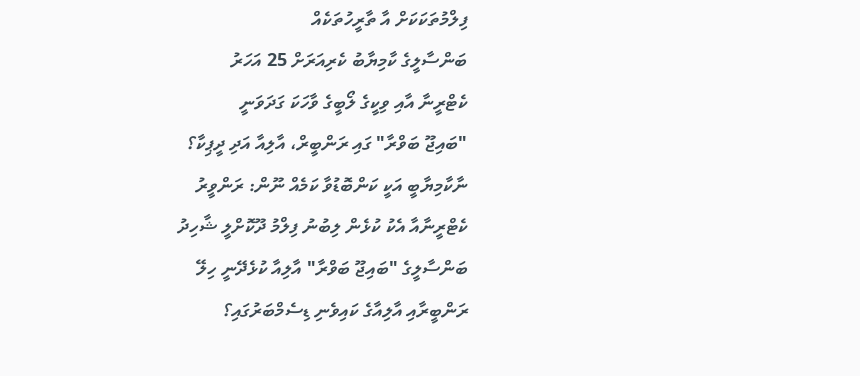ފިލްމުތަކަކަށް އާ ތާރީހުތަކެއް
ބަންސާލީގެ ކާމިޔާބު ކެރިއަރަށް 25 އަހަރު
ކެޓްރީނާ އާއި ވިކީގެ ލޯބީގެ ވާހަކަ ގަދަވަނީ
"ބައިޖޫ ބަވްރާ" ގައި ރަންބީރް، އާލިއާ އަދި ދީޕިކާ؟
ނާކާމިޔާބީ އަކީ ކަންބޮޑުވާ ކަމެއް ނޫން: ރަންވީރު
ކެޓްރީނާއާ އެކު ކުޅެން ލިބުނު ފިލްމު ދޫކޮށްލީ ޝާހިދު
ބަންސާލީގެ "ބައިޖޫ ބަވްރާ" އާލިއާ ކުޅެދޭނީ ހިލޭ
ރަންބީރާއި އާލިއާގެ ކައިވެނި ޑިސެމްބަރުގައި؟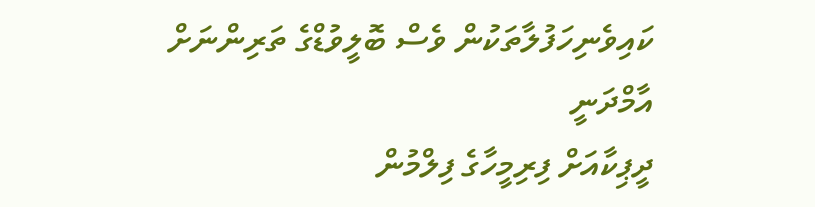ކައިވެނިހަފުލާތަކުން ވެސް ބޮލީވުޑްގެ ތަރިންނަށް އާމްދަނީ
ދީޕިކާއަށް ފިރިމީހާގެ ފިލްމުން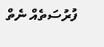ފުރުސަތެއް ނެތް